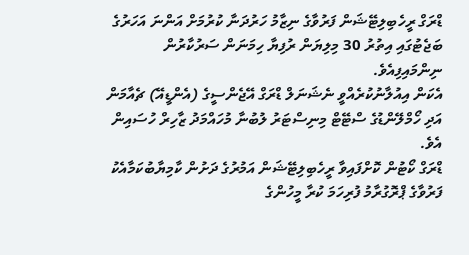ޑްރަގް ރީހެބިލިޓޭޝަން ފަރުވާގެ ނިޒާމު ހަރުދަނާ ކުރުމަށް އަންނަ އަހަރުގެ ބަޖެޓުގައި އިތުރު 30 މިލިޔަން ރުފިޔާ ހިމަނަން ސަރުކާރުން ނިންމައިފިއެވެ.
އެކަން އިއުލާނުކުރެއްވީ ނެޝަނަލް ޑްރަގް އޭޖެންސީގެ (އެންޑީއޭ) ޗެއާމަން އަދި ހޯމްލޭންޑުގެ ސްޓޭޓް މިނިސްޓަރު ލުބުނާ މުހައްމަދު ޒާހިރް ހުސައިން އެވެ.
ޑްރަގް ކޯޓުން ކޮށްފައިވާ ރީހެބިލިޓޭޝަން އަމުރުގެ ދަށުން ކާމިޔާބުކަމާއެކު ފަރުވާގެ ޕްރޮގުރާމު ފުރިހަމަ ކުރާ މީހުންގެ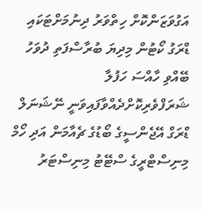އަގުވަޒަންކޮށް ހިތްވަރު ދިނުމަށްޓަކައި ޑްރަގު ކޯޓުން މިދިޔަ ބުރާސްފަތި ދުވަހު ބޭއްވި ހާއްސަ ހަފުލާ ޝަރަފްވެރިކޮށްދެއްވާފައިވަނީ ނޭޝަނަލް ޑްރަގް އޭޖެންސީގެ ބޯޑުގެ ޗެއާމަން އަދި ހޯމް މިނިސްޓްރީގެ ސްޓޭޓު މިނިސްޓަރު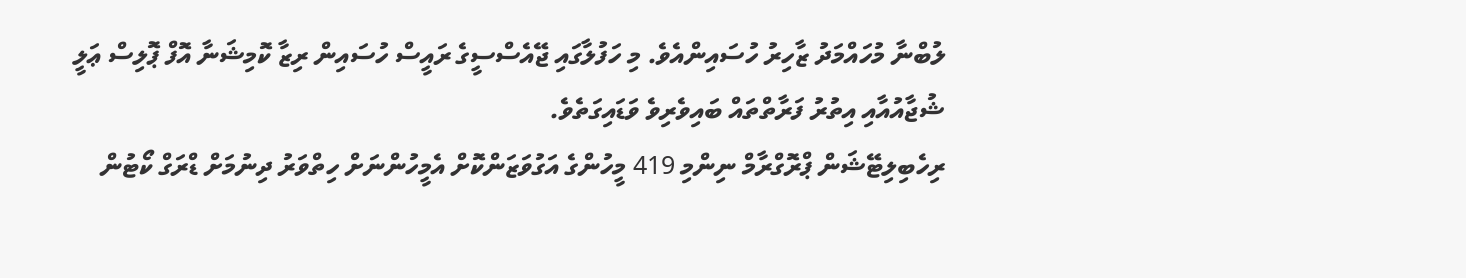ލުބްނާ މުހައްމަދު ޒާހިރު ހުސައިންއެވެ. މި ހަފުލާގައި ޖޭއެސްސީގެ ރައީސް ހުސައިން ރިޒާ ކޮމިޝަނާ އޮފް ޕޮލިސް ޢަލީ ޝުޖާއުއާއި އިތުރު ފަރާތްތައް ބައިވެރިވެ ވަޑައިގަތެވެ.
ރިހެބިލިޓޭޝަން ޕްރޮގްރާމް ނިންމި 419 މީހުންގެ އަގުވަޒަންކޮށް އެމީހުންނަށް ހިތްވަރު ދިނުމަށް ޑްރަގް ކޯޓުން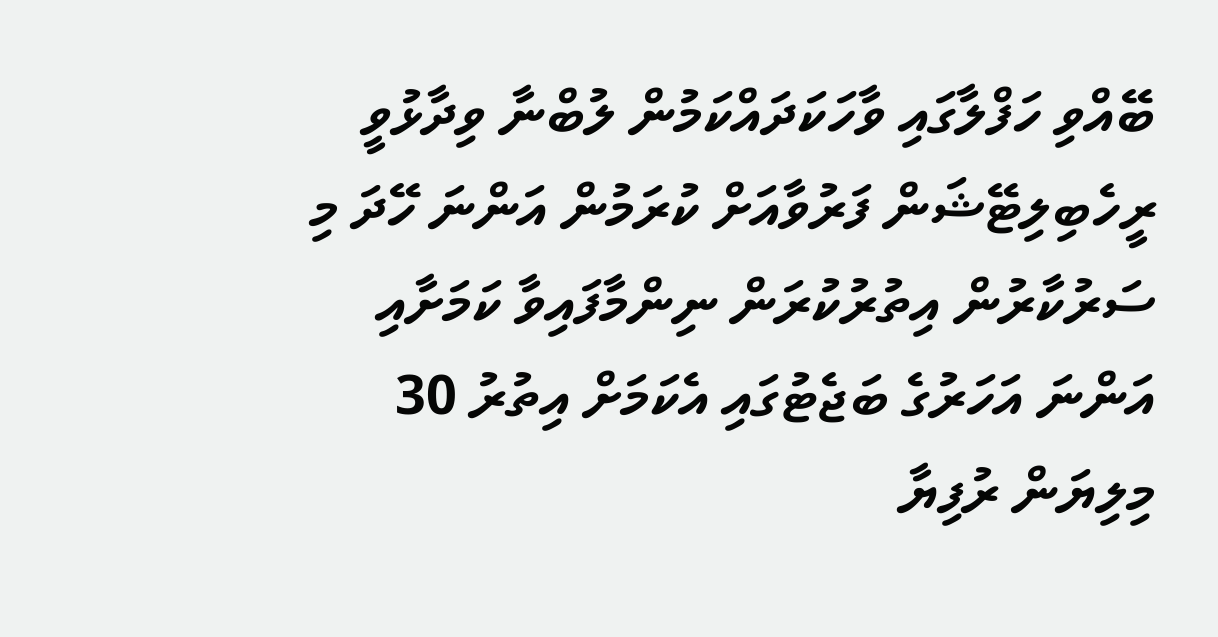ބޭއްވި ހަފްލާގައި ވާހަކަދައްކަމުން ލުބްނާ ވިދާޅުވީ ރީހެބިލިޓޭޝަން ފަރުވާއަށް ކުރަމުން އަންނަ ހޭދަ މި ސަރުކާރުން އިތުރުކުރަން ނިންމާފައިވާ ކަމަށާއި އަންނަ އަހަރުގެ ބަޖެޓުގައި އެކަމަށް އިތުރު 30 މިލިޔަން ރުފިޔާ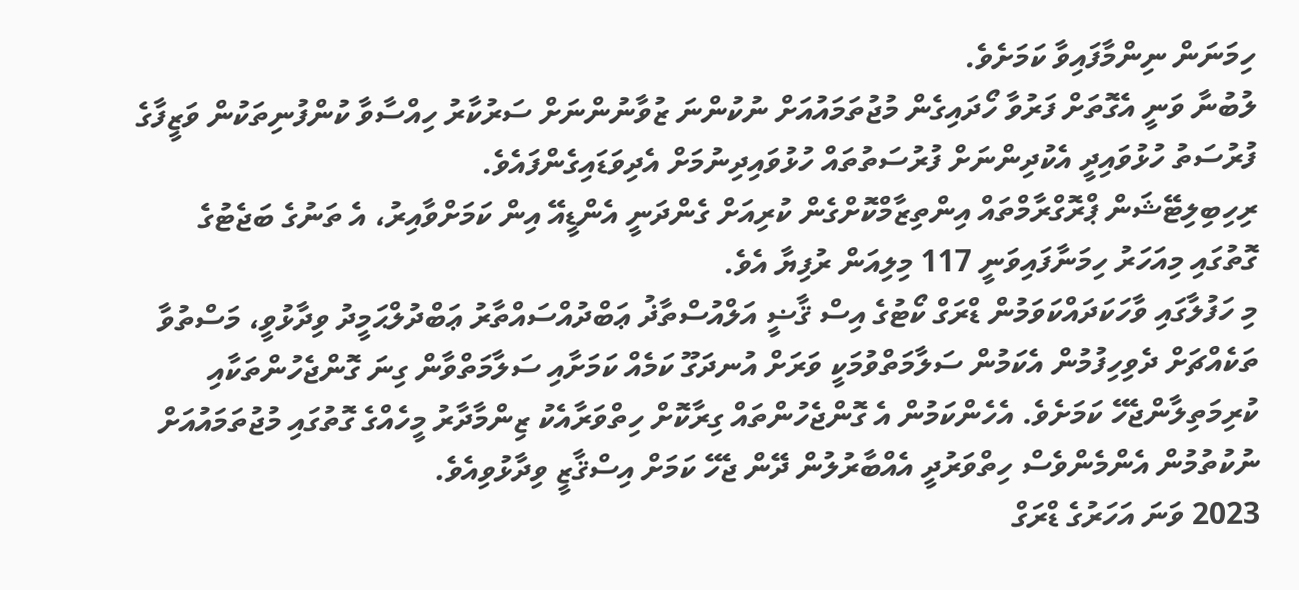ހިމަނަން ނިންމާފައިވާ ކަމަށެވެ.
ލުބުނާ ވަނީ އެގޮތަށް ފަރުވާ ހޯދައިގެން މުޖުތަމައުއަށް ނުކުންނަ ޒުވާނުންނަށް ސަރުކާރު ހިއްސާވާ ކުންފުނިތަކުން ވަޒީފާގެ ފުރުސަތު ހުޅުވައިދީ އެކުދިންނަށް ފުރުސަތުތައް ހުޅުވައިދިނުމަށް އެދިވަޑައިގެންފައެވެ.
ރިހިބިލިޓޭޝަން ޕްރޮގްރާމްތައް އިންތިޒާމްކޮށްގެން ކުރިއަށް ގެންދަނީ އެންޑީއޭ އިން ކަމަށްވާއިރު، އެ ތަނުގެ ބަޖެޓުގެ ގޮތުގައި މިއަހަރު ހިމަނާފައިވަނީ 117 މިލިއަން ރުފިޔާ އެވެ.
މި ހަފުލާގައި ވާހަކަދައްކަވަމުން ޑްރަގް ކޯޓުގެ އިސް ޤާޟީ އަލްއުސްތާޛު ޢަބްދުއްސައްތާރު ޢަބްދުލްޙަމީދު ވިދާޅުވީ، މަސްތުވާ ތަކެއްޗަށް ދެވިހިފުމުން އެކަމުން ސަލާމަތްވުމަކީ ވަރަށް އުނދަގޫ ކަމެއް ކަމަށާއި ސަލާމަތްވާން ގިނަ ގޮންޖެހުންތަކާއި ކުރިމަތިލާންޖެހޭ ކަމަށެވެ. އެހެންކަމުން އެ ގޮންޖެހުންތައް ގިރާކޮށް ހިތްވަރާއެކު ޒިންމާދާރު މީހެއްގެ ގޮތުގައި މުޖުތަމައުއަށް ނުކުތުމުން އެންމެންވެސް ހިތްވަރުދީ އެއްބާރުލުން ދޭން ޖެހޭ ކަމަށް އިސްޤާޒީ ވިދާޅުވިއެވެ.
2023 ވަނަ އަހަރުގެ ޑްރަގް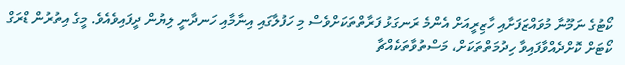ކޯޓުގެ ނަމޫނާ މުވައްޒަފަށާއި ހާޒިރީއަށް އެންމެ ރަނގަޅު ފަރާތްތަކަށްވެސް މި ހަފުލާގައި އިނާމާއި ހަނދާނީ ލިޔުން ދީފައިވެއެވެ. މީގެ އިތުރުން ޑްރަގް ކޯޓަށް ކޮށްދެއްވާފައިވާ ހިދުމަތްތަކަށް، މަސްތުވާތަކެއްޗާ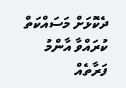ދެކޮޅަށް މަސައްކަތް ކުރައްވާ އާންމު ފަރާތެއް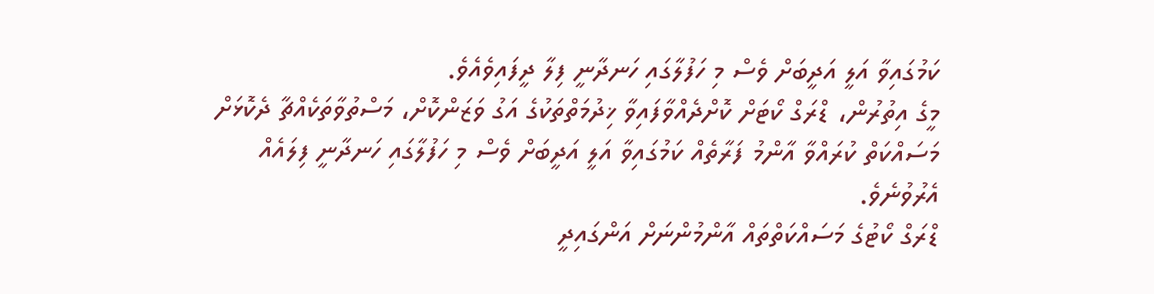ކަމުގައިވާ އަލީ އަދީބަށް ވެސް މި ހަފުލާގައި ހަނދާނީ ފިލާ ދީފައިވެއެވެ.
މީގެ އިތުރުން، ޑްރަގް ކޯޓަށް ކޮށްދެއްވާފައިވާ ޚިދުމަތްތަކުގެ އަގު ވަޒަންކޮށް، މަސްތުވާތަކެއްޗާ ދެކޮޅަށް މަސައްކަތް ކުރައްވާ އާންމު ފަރާތެއް ކަމުގައިވާ އަލީ އަދީބަށް ވެސް މި ހަފުލާގައި ހަނދާނީ ފިލައެއް އެރުވުނެވެ.
ޑްރަގް ކޯޓުގެ މަސައްކަތްތައް އާންމުންނަށް އަންގައިދީ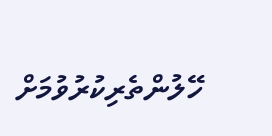ހޭލުންތެރިކުރުވުމަށް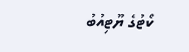ކޯޓުގެ ޔޫޓިއުބު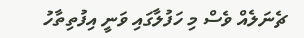ޗެނަލެއް ވެސް މި ހަފުލާގައި ވަނީ އިފުތިތާހު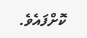ކޮށްފައެވެ.